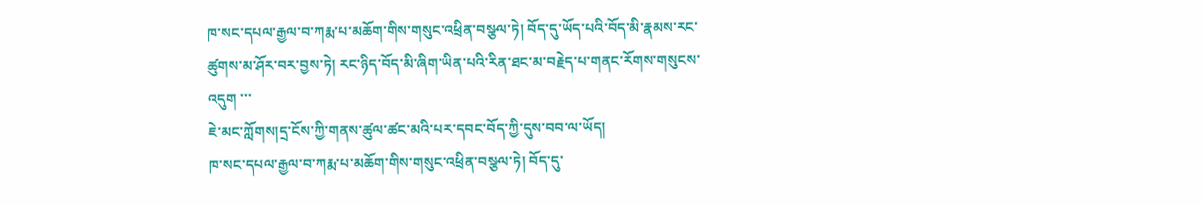ཁ་སང་དཔལ་རྒྱལ་བ་ཀརྨ་པ་མཆོག་གིས་གསུང་འཕྲིན་བསྩལ་ཏེ། བོད་དུ་ཡོད་པའི་བོད་མི་རྣམས་རང་ཚུགས་མ་ཤོར་བར་བྱས་ཏེ། རང་ཉིད་བོད་མི་ཞིག་ཡིན་པའི་རིན་ཐང་མ་བརྗེད་པ་གནང་རོགས་གསུངས་འདུག ་་་
ཇེ་མང་ཀློགས།དྲ་ངོས་ཀྱི་གནས་ཚུལ་ཚང་མའི་པར་དབང་བོད་ཀྱི་དུས་བབ་ལ་ཡོད།
ཁ་སང་དཔལ་རྒྱལ་བ་ཀརྨ་པ་མཆོག་གིས་གསུང་འཕྲིན་བསྩལ་ཏེ། བོད་དུ་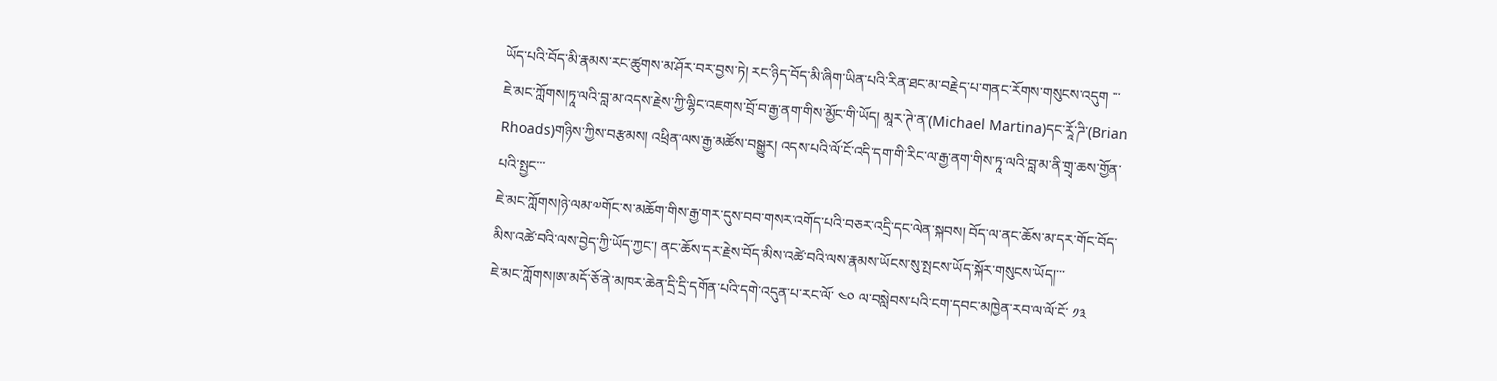ཡོད་པའི་བོད་མི་རྣམས་རང་ཚུགས་མ་ཤོར་བར་བྱས་ཏེ། རང་ཉིད་བོད་མི་ཞིག་ཡིན་པའི་རིན་ཐང་མ་བརྗེད་པ་གནང་རོགས་གསུངས་འདུག ་་་
ཇེ་མང་ཀློགས།ཏཱ་ལའི་བླ་མ་འདས་རྗེས་ཀྱི་ལྷིང་འཇགས་བྲོ་བ་རྒྱ་ནག་གིས་མྱོང་གི་ཡོད། མཱར་ཊེ་ན་(Michael Martina)དང་རཱོ་ཌི་(Brian Rhoads)གཉིས་ཀྱིས་བརྩམས། འཕྲིན་ལས་རྒྱ་མཚོས་བསྒྱུར། འདས་པའི་ལོ་ངོ་འདི་དག་གི་རིང་ལ་རྒྱ་ནག་གིས་ཏཱ་ལའི་བླ་མ་ནི་གྲྭ་ཆས་གྱོན་པའི་སྤྱང་་་
ཇེ་མང་ཀློགས།ཉེ་ལམ་༧གོང་ས་མཆོག་གིས་རྒྱ་གར་དུས་བབ་གསར་འགོད་པའི་བཅར་འདྲི་དང་ལེན་སྐབས། བོད་ལ་ནང་ཆོས་མ་དར་གོང་བོད་མིས་འཚེ་བའི་ལས་བྱེད་ཀྱི་ཡོད་ཀྱང་། ནང་ཆོས་དར་རྗེས་བོད་མིས་འཚེ་བའི་ལས་རྣམས་ཡོངས་སུ་སྤངས་ཡོད་སྐོར་གསུངས་ཡོད།་་་
ཇེ་མང་ཀློགས།ཨ་མདོ་ཅོ་ནེ་མཁར་ཆེན་དྲི་དྲི་དགོན་པའི་དགེ་འདུན་པ་རང་ལོ་ ༤༠ ལ་བསླེབས་པའི་ངག་དབང་མཁྱེན་རབ་ལ་ལོ་ངོ་ ༡༣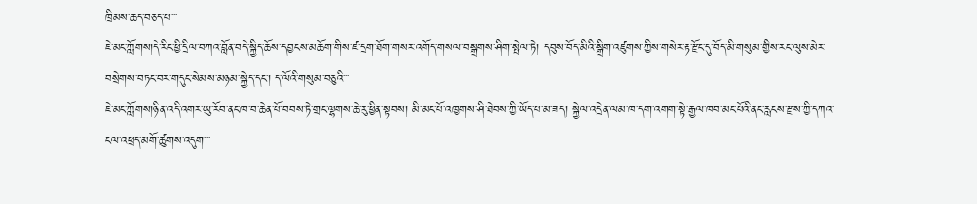ཁྲིམས་ཆད་བཅད་པ་་་
ཇེ་མང་ཀློགས།དེ་རིང་ཕྱི་དྲིལ་བཀའ་བློན་བདེ་སྐྱིད་ཆོས་དབྱངས་མཆོག་གིས་ཛ་དྲག་ཐོག་གསར་འགོད་གསལ་བསྒྲགས་ཤིག་སྤེལ་ཏེ། དབུས་བོད་མིའི་སྒྲིག་འཛུགས་ཀྱིས་གསེར་རྟ་རྫོང་དུ་བོད་མི་གསུམ་གྱིས་རང་ལུས་མེར་བསྲེགས་བཏང་བར་གདུང་སེམས་མཉམ་སྐྱེད་དང་། ད་ལོའི་གསུམ་བཅུའི་་་
ཇེ་མང་ཀློགས།ཉིན་འདི་འགར་ཡུ་རོབ་ནང་ཁ་བ་ཆེན་པོ་བབས་ཏེ་གྲང་ལྷགས་ཆེ་རུ་ཕྱིན་སྟབས། མི་མང་པོ་འཁྱགས་ཤི་ཐེབས་ཀྱི་ཡོད་པ་མ་ཟད། སྐྱེལ་འདྲེན་ལམ་ཁ་དག་འགག་སྟེ་རྒྱལ་ཁབ་མང་པོའི་ནང་རླངས་རྫས་ཀྱི་དཀའ་ངལ་འཕྲད་མགོ་ཚུགས་འདུག་་་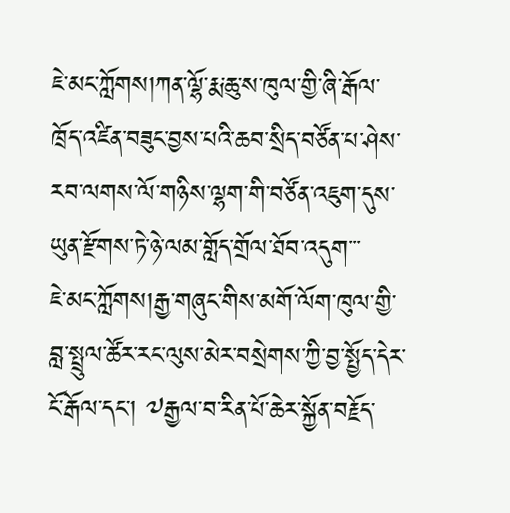ཇེ་མང་ཀློགས།ཀན་ལྷོ་རྨ་ཆུ་ས་ཁུལ་གྱི་ཞི་རྒོལ་ཁྲོད་འཛིན་བཟུང་བྱས་པའི་ཆབ་སྲིད་བཙོན་པ་ཤེས་རབ་ལགས་ལོ་གཉིས་ལྷག་གི་བཙོན་འཇུག་དུས་ཡུན་རྫོགས་ཏེ་ཉེ་ལམ་གློད་གྲོལ་ཐོབ་འདུག་་་
ཇེ་མང་ཀློགས།རྒྱ་གཞུང་གིས་མགོ་ལོག་ཁུལ་གྱི་བླ་སྤྲུལ་ཚོར་རང་ལུས་མེར་བསྲེགས་ཀྱི་བྱ་སྤྱོད་དེར་ངོ་རྒོལ་དང་། ༧རྒྱལ་བ་རིན་པོ་ཆེར་སྐྱོན་བརྗོད་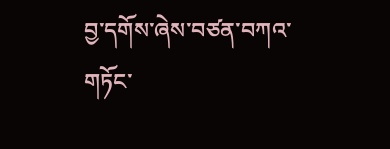བྱ་དགོས་ཞེས་བཙན་བཀའ་གཏོང་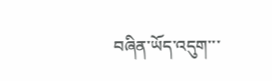བཞིན་ཡོད་འདུག་་་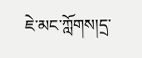ཇེ་མང་ཀློགས།དྲ་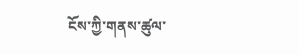ངོས་ཀྱི་གནས་ཚུལ་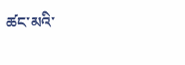ཚང་མའི་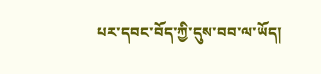པར་དབང་བོད་ཀྱི་དུས་བབ་ལ་ཡོད།